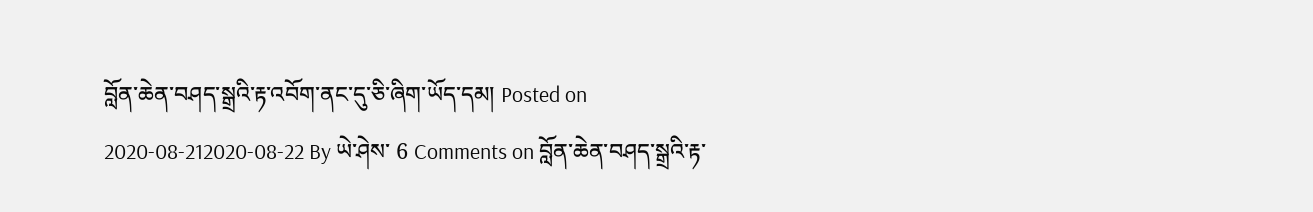བློན་ཆེན་བཤད་སྒྲའི་རྟ་འབོག་ནང་དུ་ཅི་ཞིག་ཡོད་དམ། Posted on 2020-08-212020-08-22 By ཡེ་ཤེས་ 6 Comments on བློན་ཆེན་བཤད་སྒྲའི་རྟ་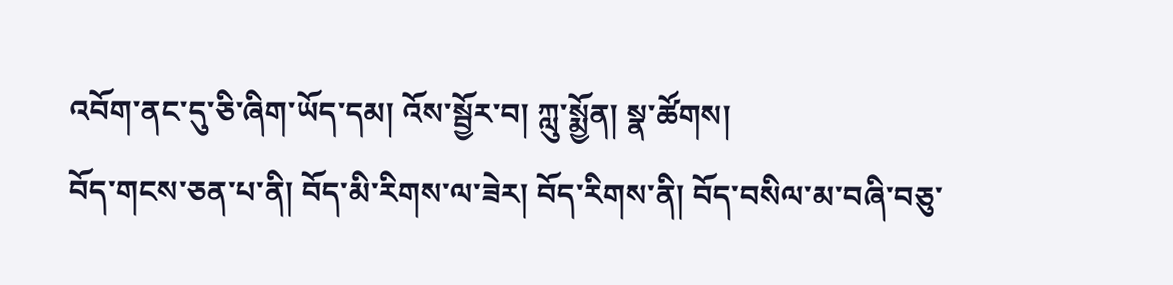འབོག་ནང་དུ་ཅི་ཞིག་ཡོད་དམ། འོས་སྦྱོར་བ། ཀླུ་སྨྱོན། སྣ་ཚོགས།
བོད་གངས་ཅན་པ་ནི། བོད་མི་རིགས་ལ་ཟེར། བོད་རིགས་ནི། བོད་བསིལ་མ་བཞི་བཅུ་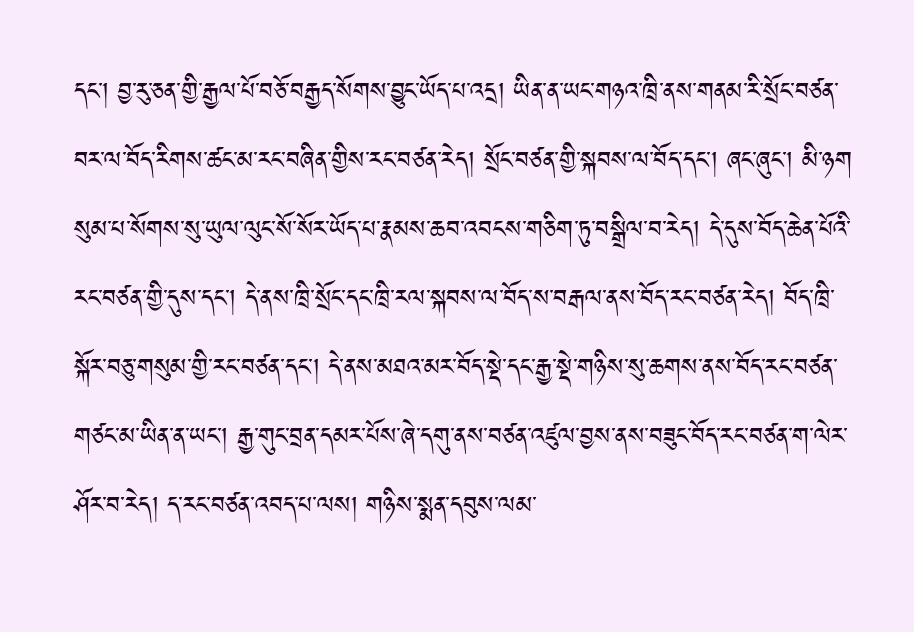དང་། བྱ་རུ་ཅན་གྱི་རྒྱལ་པོ་བཅོ་བརྒྱད་སོགས་བྱུང་ཡོད་པ་འདྲ། ཡིན་ན་ཡང་གཉའ་ཁྲི་ནས་གནམ་རི་སྲོང་བཙན་བར་ལ་བོད་རིགས་ཚང་མ་རང་བཞིན་གྱིས་རང་བཙན་རེད། སྲོང་བཙན་གྱི་སྐབས་ལ་བོད་དང་། ཞང་ཞུང་། མི་ཉག སུམ་པ་སོགས་སུ་ཡུལ་ལུང་སོ་སོར་ཡོད་པ་རྣམས་ཆབ་འབངས་གཅིག་ཏུ་བསྒྲིལ་བ་རེད། དེ་དུས་བོད་ཆེན་པོའི་རང་བཙན་གྱི་དུས་དང་། དེ་ནས་ཁྲི་སྲོང་དང་ཁྲི་རལ་སྐབས་ལ་བོད་ས་བརྒལ་ནས་བོད་རང་བཙན་རེད། བོད་ཁྲི་སྐོར་བཅུ་གསུམ་གྱི་རང་བཙན་དང་། དེ་ནས་མཐའ་མར་བོད་སྡེ་དང་རྒྱ་སྡེ་གཉིས་སུ་ཆགས་ནས་བོད་རང་བཙན་གཙང་མ་ཡིན་ན་ཡང་། རྒྱ་གུང་བྲན་དམར་པོས་ཞེ་དགུ་ནས་བཙན་འཛུལ་བྱས་ནས་བཟུང་བོད་རང་བཙན་ག་ལེར་ཤོར་བ་རེད། ད་རང་བཙན་འབད་པ་ལས། གཉིས་སྨན་དབུས་ལམ་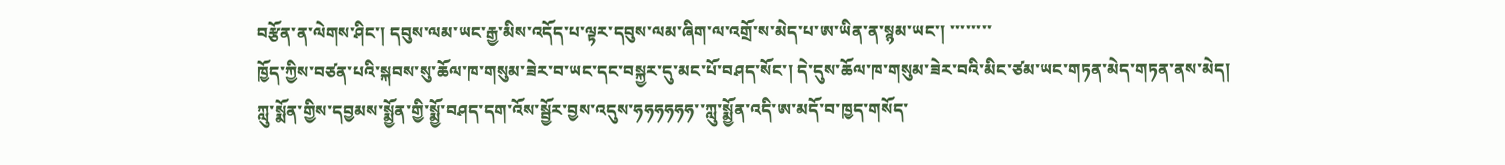བརྩོན་ན་ལེགས་ཤིང་། དབུས་ལམ་ཡང་རྒྱ་མིས་འདོད་པ་ལྟར་དབུས་ལམ་ཞིག་ལ་འགྲོ་ས་མེད་པ་ཨ་ཡིན་ན་སྙམ་ཡང་། ་་་་་་་་
ཁྱོད་ཀྱིས་བཙན་པའི་སྐབས་སུ་ཆོལ་ཁ་གསུམ་ཟེར་བ་ཡང་དང་བསྐྱར་དུ་མང་པོ་བཤད་སོང་། དེ་དུས་ཆོལ་ཁ་གསུམ་ཟེར་བའི་མིང་ཙམ་ཡང་གཏན་མེད་གཏན་ནས་མེད།
ཀླུ་སྨོན་གྱིས་དབྱམས་སྨྱོན་གྱི་སྨྱོ་བཤད་དག་འོས་སྦྱོར་བྱས་འདུས་ཧཧཧཧཧཧ་་ཀླུ་སྨྱོན་འདི་ཨ་མདོ་བ་ཁྱད་གསོད་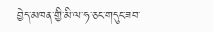བྱེད་མཁན་གྱི་མི་ལ་ཧ་ཅང་གདུང་ཟབ་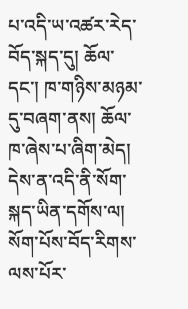པ་འདི་ཡ་འཚར་རེད་
བོད་སྐད་དུ། ཆོལ་དང་། ཁ་གཉིས་མཉམ་དུ་བཞག་ནས། ཆོལ་ཁ་ཞེས་པ་ཞིག་མེད། དེས་ན་འདི་ནི་སོག་སྐད་ཡིན་དགོས་ལ། སོག་པོས་བོད་རིགས་ལས་པོར་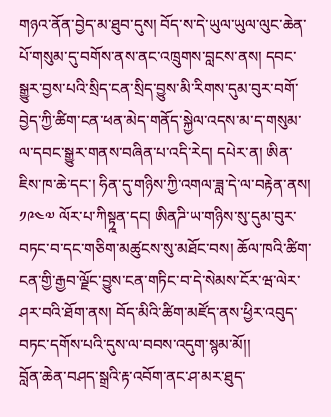གཉའ་ནོན་བྱེད་མ་ཐུབ་དུས། བོད་ས་དེ་ཡུལ་ཡུལ་ལུང་ཆེན་པོ་གསུམ་དུ་བགོས་ནས་ནང་འཁྲུགས་བླངས་ནས། དབང་སྒྱུར་བྱས་པའི་སྲིད་ངན་སྲིད་བྱུས་མི་རིགས་དུམ་བུར་བགོ་བྱེད་ཀྱི་ཚིག་ངན་ཕན་མེད་གནོད་སྐྱེལ་འདས་མ་ད་གསུམ་ལ་དབང་སྒྱུར་གནས་བཞིན་པ་འདི་རེད། དཔེར་ན། ཨིན་ཇིས་ཁ་ཆེ་དང་། ཧིན་དུ་གཉིས་ཀྱི་འགལ་ཟླ་དེ་ལ་བརྟེན་ནས། ༡༩༤༧ ལོར་པ་ཀིསྟྰན་དང། ཨིནཌི་ཡ་གཉིས་སུ་དུམ་བུར་བཏང་བ་དང་གཅིག་མཚུངས་སུ་མཐོང་བས། ཆོལ་ཁའི་ཚིག་ངན་གྱི་རྒྱབ་ལྗོང་བྱུས་ངན་གཏིང་བ་དེ་སེམས་ངོར་ཝ་ལེར་ཤར་བའི་ཐོག་ནས། བོད་མིའི་ཚིག་མཛོད་ནས་ཕྱིར་འབུད་བཏང་དགོས་པའི་དུས་ལ་བབས་འདུག་སྙམ་མོ།།
བློན་ཆེན་བཤད་སྒྲའི་རྟ་འབོག་ནང་ཤ་མར་ཐུད་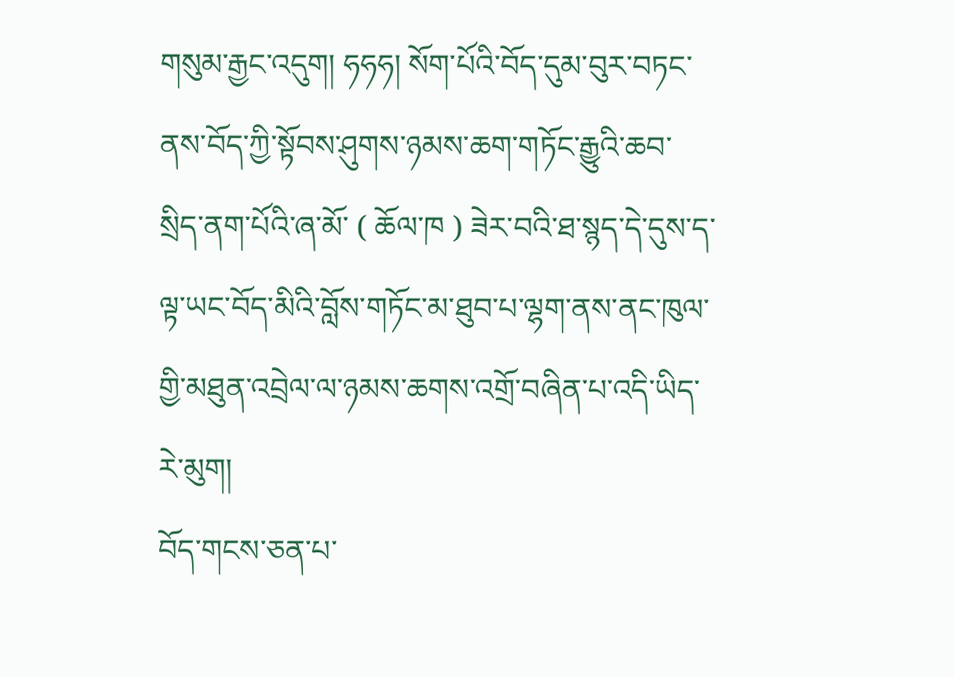གསུམ་རྒྱང་འདུག། ཧཧཧ། སོག་པོའི་བོད་དུམ་བུར་བཏང་ནས་བོད་ཀྱི་སྟོབས་ཤུགས་ཉམས་ཆག་གཏོང་རྒྱུའི་ཆབ་སྲིད་ནག་པོའི་ཞ་མོ་ ( ཆོལ་ཁ ) ཟེར་བའི་ཐ་སྙད་དེ་དུས་ད་ལྟ་ཡང་བོད་མིའི་བློས་གཏོང་མ་ཐུབ་པ་ལྷག་ནས་ནང་ཁུལ་གྱི་མཐུན་འབྲེལ་ལ་ཉམས་ཆགས་འགྲོ་བཞིན་པ་འདི་ཡིད་རེ་མུག།
བོད་གངས་ཅན་པ་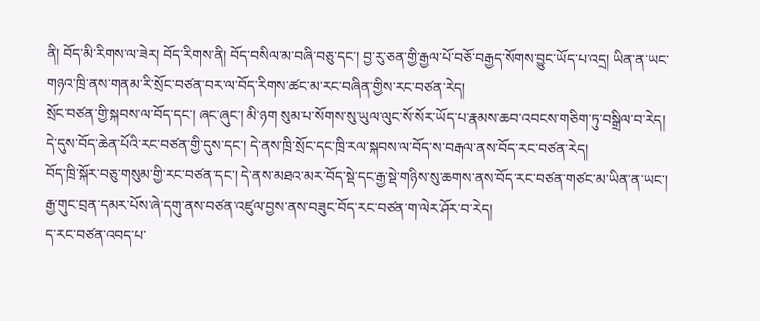ནི། བོད་མི་རིགས་ལ་ཟེར། བོད་རིགས་ནི། བོད་བསིལ་མ་བཞི་བཅུ་དང་། བྱ་རུ་ཅན་གྱི་རྒྱལ་པོ་བཅོ་བརྒྱད་སོགས་བྱུང་ཡོད་པ་འདྲ། ཡིན་ན་ཡང་གཉའ་ཁྲི་ནས་གནམ་རི་སྲོང་བཙན་བར་ལ་བོད་རིགས་ཚང་མ་རང་བཞིན་གྱིས་རང་བཙན་རེད།
སྲོང་བཙན་གྱི་སྐབས་ལ་བོད་དང་། ཞང་ཞུང་། མི་ཉག སུམ་པ་སོགས་སུ་ཡུལ་ལུང་སོ་སོར་ཡོད་པ་རྣམས་ཆབ་འབངས་གཅིག་ཏུ་བསྒྲིལ་བ་རེད། དེ་དུས་བོད་ཆེན་པོའི་རང་བཙན་གྱི་དུས་དང་། དེ་ནས་ཁྲི་སྲོང་དང་ཁྲི་རལ་སྐབས་ལ་བོད་ས་བརྒལ་ནས་བོད་རང་བཙན་རེད།
བོད་ཁྲི་སྐོར་བཅུ་གསུམ་གྱི་རང་བཙན་དང་། དེ་ནས་མཐའ་མར་བོད་སྡེ་དང་རྒྱ་སྡེ་གཉིས་སུ་ཆགས་ནས་བོད་རང་བཙན་གཙང་མ་ཡིན་ན་ཡང་། རྒྱ་གུང་བྲན་དམར་པོས་ཞེ་དགུ་ནས་བཙན་འཛུལ་བྱས་ནས་བཟུང་བོད་རང་བཙན་ག་ལེར་ཤོར་བ་རེད།
ད་རང་བཙན་འབད་པ་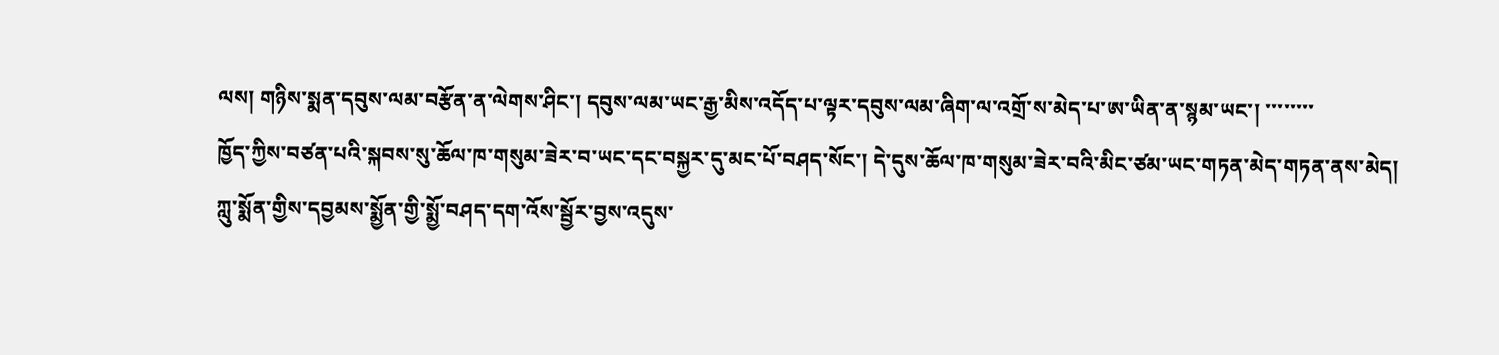ལས། གཉིས་སྨན་དབུས་ལམ་བརྩོན་ན་ལེགས་ཤིང་། དབུས་ལམ་ཡང་རྒྱ་མིས་འདོད་པ་ལྟར་དབུས་ལམ་ཞིག་ལ་འགྲོ་ས་མེད་པ་ཨ་ཡིན་ན་སྙམ་ཡང་། ་་་་་་་་
ཁྱོད་ཀྱིས་བཙན་པའི་སྐབས་སུ་ཆོལ་ཁ་གསུམ་ཟེར་བ་ཡང་དང་བསྐྱར་དུ་མང་པོ་བཤད་སོང་། དེ་དུས་ཆོལ་ཁ་གསུམ་ཟེར་བའི་མིང་ཙམ་ཡང་གཏན་མེད་གཏན་ནས་མེད།
ཀླུ་སྨོན་གྱིས་དབྱམས་སྨྱོན་གྱི་སྨྱོ་བཤད་དག་འོས་སྦྱོར་བྱས་འདུས་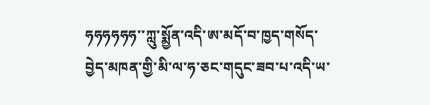ཧཧཧཧཧཧ་་ཀླུ་སྨྱོན་འདི་ཨ་མདོ་བ་ཁྱད་གསོད་བྱེད་མཁན་གྱི་མི་ལ་ཧ་ཅང་གདུང་ཟབ་པ་འདི་ཡ་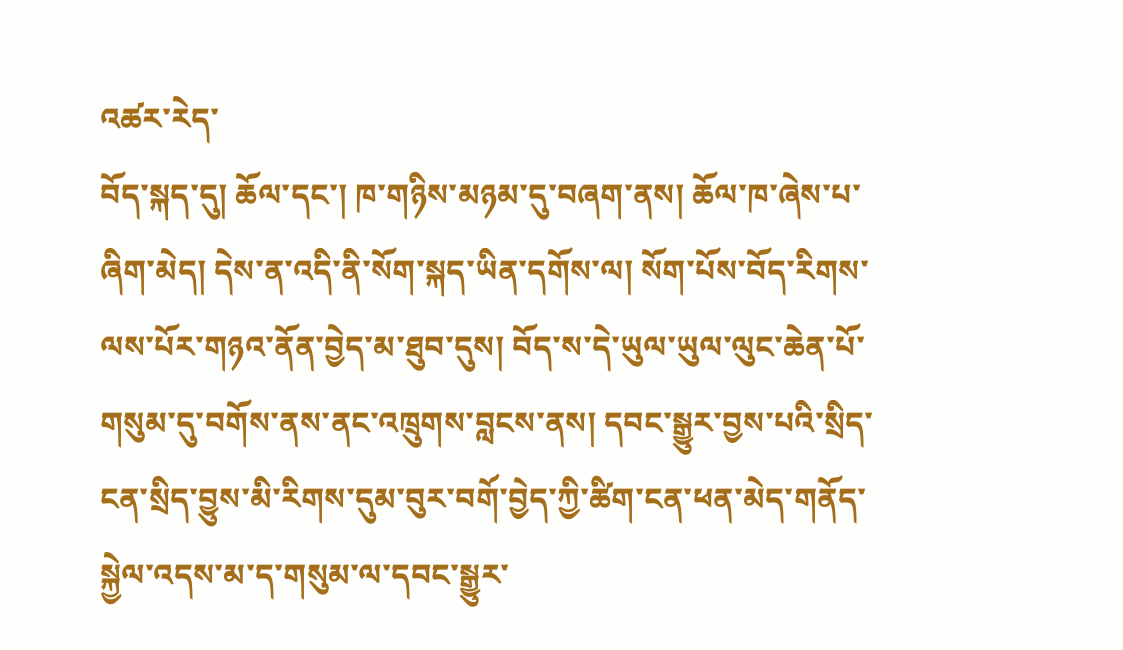འཚར་རེད་
བོད་སྐད་དུ། ཆོལ་དང་། ཁ་གཉིས་མཉམ་དུ་བཞག་ནས། ཆོལ་ཁ་ཞེས་པ་ཞིག་མེད། དེས་ན་འདི་ནི་སོག་སྐད་ཡིན་དགོས་ལ། སོག་པོས་བོད་རིགས་ལས་པོར་གཉའ་ནོན་བྱེད་མ་ཐུབ་དུས། བོད་ས་དེ་ཡུལ་ཡུལ་ལུང་ཆེན་པོ་གསུམ་དུ་བགོས་ནས་ནང་འཁྲུགས་བླངས་ནས། དབང་སྒྱུར་བྱས་པའི་སྲིད་ངན་སྲིད་བྱུས་མི་རིགས་དུམ་བུར་བགོ་བྱེད་ཀྱི་ཚིག་ངན་ཕན་མེད་གནོད་སྐྱེལ་འདས་མ་ད་གསུམ་ལ་དབང་སྒྱུར་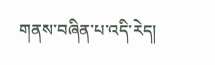གནས་བཞིན་པ་འདི་རེད།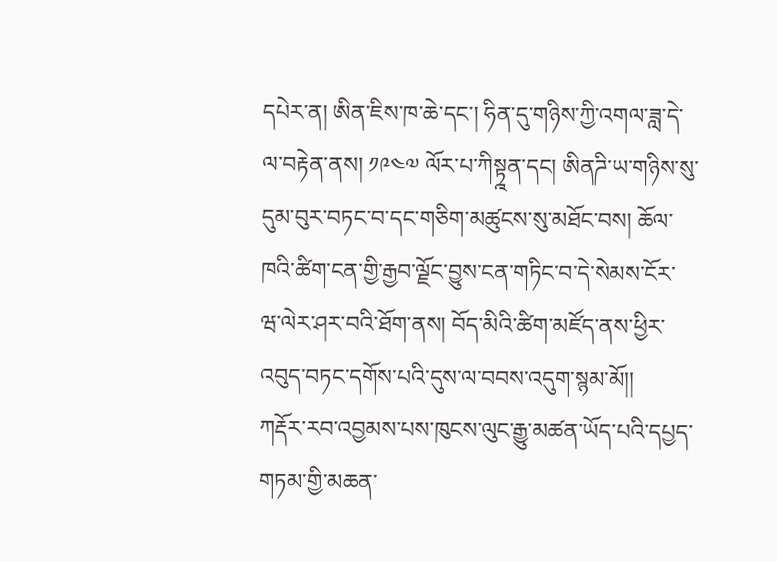དཔེར་ན། ཨིན་ཇིས་ཁ་ཆེ་དང་། ཧིན་དུ་གཉིས་ཀྱི་འགལ་ཟླ་དེ་ལ་བརྟེན་ནས། ༡༩༤༧ ལོར་པ་ཀིསྟྰན་དང། ཨིནཌི་ཡ་གཉིས་སུ་དུམ་བུར་བཏང་བ་དང་གཅིག་མཚུངས་སུ་མཐོང་བས། ཆོལ་ཁའི་ཚིག་ངན་གྱི་རྒྱབ་ལྗོང་བྱུས་ངན་གཏིང་བ་དེ་སེམས་ངོར་ཝ་ལེར་ཤར་བའི་ཐོག་ནས། བོད་མིའི་ཚིག་མཛོད་ནས་ཕྱིར་འབུད་བཏང་དགོས་པའི་དུས་ལ་བབས་འདུག་སྙམ་མོ།།
ཀརྡོར་རབ་འབྱམས་པས་ཁུངས་ལུང་རྒྱུ་མཚན་ཡོད་པའི་དཔྱད་གཏམ་གྱི་མཆན་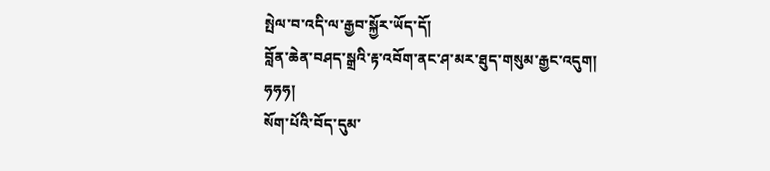སྤེལ་བ་འདི་ལ་རྒྱབ་སྐྱོར་ཡོད་དོ།
བློན་ཆེན་བཤད་སྒྲའི་རྟ་འབོག་ནང་ཤ་མར་ཐུད་གསུམ་རྒྱང་འདུག།
ཧཧཧ།
སོག་པོའི་བོད་དུམ་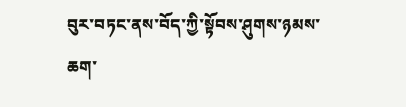བུར་བཏང་ནས་བོད་ཀྱི་སྟོབས་ཤུགས་ཉམས་ཆག་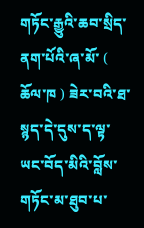གཏོང་རྒྱུའི་ཆབ་སྲིད་ནག་པོའི་ཞ་མོ་ ( ཆོལ་ཁ ) ཟེར་བའི་ཐ་སྙད་དེ་དུས་ད་ལྟ་ཡང་བོད་མིའི་བློས་གཏོང་མ་ཐུབ་པ་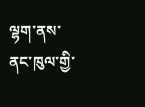ལྷག་ནས་ནང་ཁུལ་གྱི་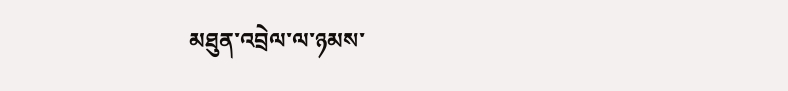མཐུན་འབྲེལ་ལ་ཉམས་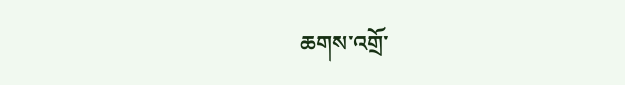ཆགས་འགྲོ་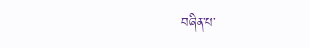བཞིན་པ་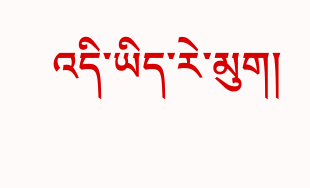འདི་ཡིད་རེ་མུག།